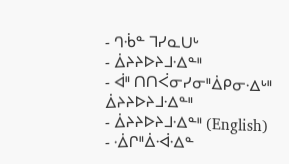- ᒉᐧᑳᓐ ᒣᓯᓇᑌᒡ
- ᐄᔨᔨᐅᔨᒧᐧᐃᓐᐦ
- ᐋᐦ ᑎᑎᐹᓂᓯᓂᐦᐄᑭᓂᐧᐃᒡᐦ ᐄᔨᔨᐅᔨᒧᐧᐃᓐᐦ
- ᐄᔨᔨᐅᔨᒧᐧᐃᓐᐦ (English)
- ᐧᐄᒋᐦᐄᐧᐋᐧᐃᓐ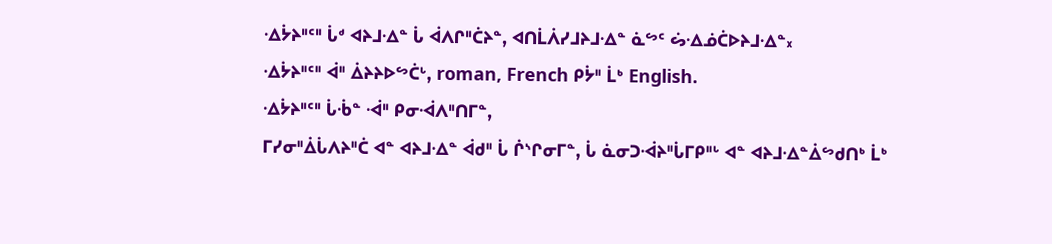ᐧᐃᔮᔨᐦᑦᐦ ᒑᒄ ᐊᔨᒧᐧᐃᓐ ᒑ ᐋᐱᒋᐦᑖᔨᓐ, ᐊᑎᒫᐲᓯᒧᔨᒧᐧᐃᓐ ᓈᔥᑦ ᔖᐧᐃᓅᑖᐅᔨᒧᐧᐃᓐ᙮
ᐧᐃᔮᔨᐦᑦᐦ ᐋᐦ ᐄᔨᔨᐅᔥᑖᒡ, roman, French ᑭᔮᐦ ᒫᒃ English.
ᐧᐃᔮᔨᐦᑦᐦ ᒑᐧᑳᓐ ᐧᐋᐦ ᑭᓂᐧᐋᐱᐦᑎᒥᓐ,
ᒥᓯᓂᐦᐄᒑᐱᔨᐦᑖ ᐊᓐ ᐊᔨᒧᐧᐃᓐ ᐋᑯᐦ ᒑ ᒌᔅᒋᓂᒥᓐ, ᒑ ᓈᓂᑐᐧᐋᔨᐦᒑᒥᑭᐦᒡ ᐊᓐ ᐊᔨᒧᐧᐃᓐᐄᔥᑯᑎᒃ ᒫᒃ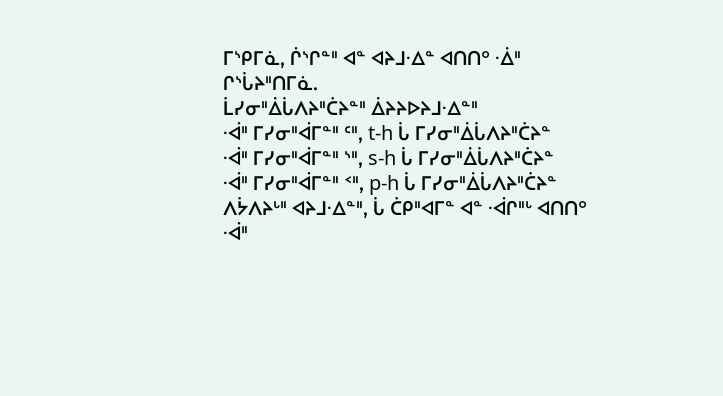ᒥᔅᑭᒥᓈ, ᒌᔅᒋᓐᐦ ᐊᓐ ᐊᔨᒧᐧᐃᓐ ᐊᑎᑎᐤ ᐧᐄᐦ ᒋᔅᒑᔨᐦᑎᒥᓈ.
ᒫᓯᓂᐦᐄᒑᐱᔨᐦᑖᔨᓐᐦ ᐄᔨᔨᐅᔨᒧᐧᐃᓐᐦ
ᐧᐋᐦ ᒥᓯᓂᐦᐋᒥᓐᐦ ᑦᐦ, t-h ᒑ ᒥᓯᓂᐦᐄᒑᐱᔨᐦᑖᔨᓐ
ᐧᐋᐦ ᒥᓯᓂᐦᐋᒥᓐᐦ ᔅᐦ, s-h ᒑ ᒥᓯᓂᐦᐄᒑᐱᔨᐦᑖᔨᓐ
ᐧᐋᐦ ᒥᓯᓂᐦᐋᒥᓐᐦ ᑉᐦ, p-h ᒑ ᒥᓯᓂᐦᐄᒑᐱᔨᐦᑖᔨᓐ
ᐱᔮᐱᔨᒡᐦ ᐊᔨᒧᐧᐃᓐᐦ, ᒑ ᑖᑭᐦᐊᒥᓐ ᐊᓐ ᐧᐋᒋᐦᒡ ᐊᑎᑎᐤ ᐧᐋᐦ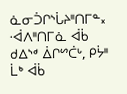ᓈᓂᑑᒋᔅᒑᔨᐦᑎᒥᓐ᙮
ᐧᐋᐱᐦᑎᒥᓈ ᐋᑳ ᑯᐃᔅᒄ ᐄᒋᔥᑖᒡ, ᑭᔮᐦ ᒫᒃ ᐋᑳ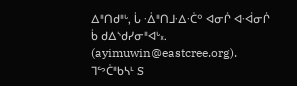ᐃᐦᑎᑯᐦᒡ, ᒑ ᐧᐄᐦᑎᒧᐧᐃᐧᑖᐤ ᐊᓂᒌ ᐊᐧᐋᓂᒌ ᑳ ᑯᐃᔅᑯᓯᓂᐦᐊᒡ᙮. (ayimuwin@eastcree.org).
ᒣᔥᑖᐦᑲᓴᒻ S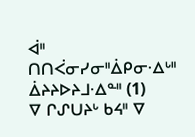ᐋᐦ ᑎᑎᐹᓂᓯᓂᐦᐄᑭᓂᐧᐃᒡᐦ ᐄᔨᔨᐅᔨᒧᐧᐃᓐᐦ (1)
ᐁ ᒋᔑᑌᔨᒡ ᑲᔦᐦ ᐁ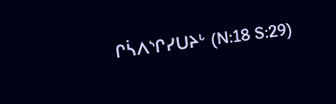ᒋᓵᐱᔅᒋᓯᑌᔨᒡ (N:18 S:29)